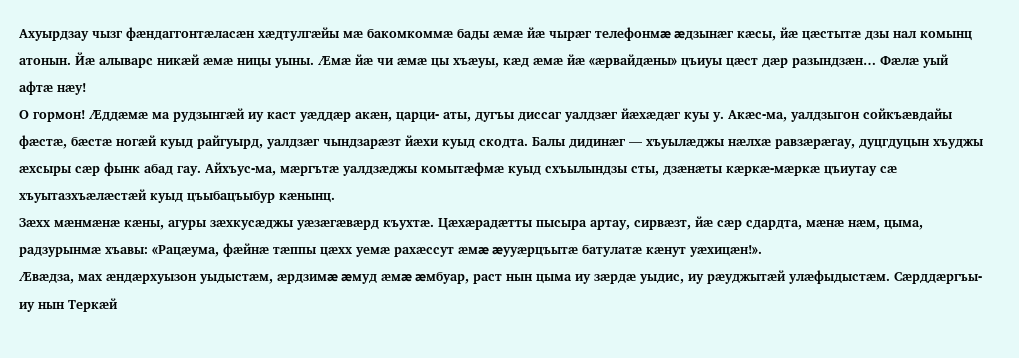Ахуырдзау чызг фæндаггонтæласæн хæдтулгæйы мæ бакомкоммæ бады æмæ йæ чырæг телефонмæ æдзынæг кæсы, йæ цæстытæ дзы нал комынц атонын. Йæ алыварс никæй æмæ ницы уыны. Æмæ йæ чи æмæ цы хъæуы, кæд æмæ йæ «æрвайдæны» цъиуы цæст дæр разындзæн… Фæлæ уый афтæ нæу!
О гормон! Æддæмæ ма рудзынгæй иу каст уæддæр акæн, царци- аты, дугъы диссаг уалдзæг йæхæдæг куы у. Акæс-ма, уалдзыгон сойкъæвдайы фæстæ, бæстæ ногæй куыд райгуырд, уалдзæг чындзарæзт йæхи куыд скодта. Балы дидинæг — хъуылæджы нæлхæ равзæрæгау, дуцгдуцын хъуджы æхсыры сæр фынк абад гау. Айхъус-ма, мæргътæ уалдзæджы комытæфмæ куыд схъылындзы сты, дзæнæты кæркæ-мæркæ цъиутау сæ хъуытазхъæлæстæй куыд цъыбацъыбур кæнынц.
Зæхх мæнмæнæ кæны, агуры зæхкусæджы уæзæгæвæрд къухтæ. Цæхæрадæтты пысыра артау, сирвæзт, йæ сæр сдардта, мæнæ нæм, цыма, радзурынмæ хъавы: «Рацæума, фæйнæ тæппы цæхх уемæ рахæссут æмæ æууæрцъытæ батулатæ кæнут уæхицæн!».
Æвæдза, мах æндæрхуызон уыдыстæм, æрдзимæ æмуд æмæ æмбуар, раст нын цыма иу зæрдæ уыдис, иу рæуджытæй улæфыдыстæм. Сæрддæргъы-иу нын Теркæй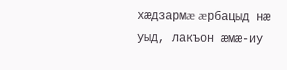хæдзармæ æрбацыд нæ уыд, лакъон æмæ-иу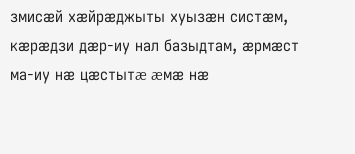змисæй хæйрæджыты хуызæн систæм, кæрæдзи дæр-иу нал базыдтам, æрмæст ма-иу нæ цæстытæ æмæ нæ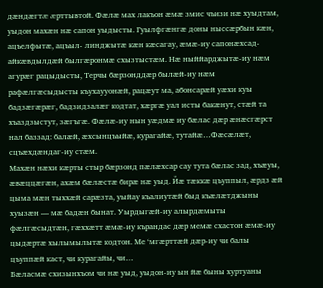дæндæгтæ æрттывтой. Фæлæ мах лакъон æмæ змис чъизи нæ хуыдтам, уыдон махæн нæ сапон уыдысты. Гуылфгæнгæ доны ныссæрбын кæн, ацъелфытæ, ацъыл- линджытæ кæн кæсагау, æмæ-иу сапонæхсад-айкæвдылдæй былгæронмæ схызтыстæм. Нæ ныййарджытæ-иу нæм агурæг рацыдысты, Терчы бæрзонддæр былæй-иу нæм рафæлгæсыдысты къухаууонæй, рацæут ма, абонсарæй уæхи куы бадзæгæрæг, бадзидзалæг кодтат, хæргæ уал исты бакæнут, стæй та хъаздзыстут, зæгъгæ. Фæлæ-иу нын уæдмæ иу бæлас дæр æнæсгæрст нал баззад: балæй, æхсынцъыйæ, курагайæ, тутайæ…Фæсæлæт, сцъæхдæндаг-иу стæм.
Махæн нæхи кæрты стыр бæрзонд пæлæхсар сау тута бæлас зад, хъæуы, æвæццæгæн, ахæм бæлæстæ бирæ нæ уыд. Йæ тæккæ цъуппыл, æрдз æй цыма мæн тыххæй сарæзта, уыйау къалиутæй быд къæлæтджыны хуызæн — мæ бадæн бынат. Уырдыгæй-иу алырдæмыты фæлгæсыдтæн, гæххæтт æмæ-иу кърандас дæр мемæ схастон æмæ-иу цыдæртæ хылымылытæ кодтон. Ме ‘мгæрттæй дæр-иу чи балы цъуппæй каст, чи курагайы, чи…
Бæласмæ схизынхъом чи нæ уыд, уыдон-иу ын йæ быны хуртуаны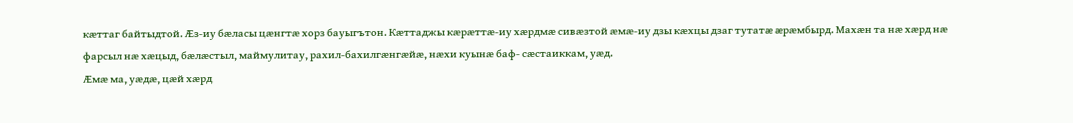кæттаг байтыдтой. Æз-иу бæласы цæнгтæ хорз бауыгътон. Кæттаджы кæрæттæ-иу хæрдмæ сивæзтой æмæ-иу дзы кæхцы дзаг тутатæ æрæмбырд. Махæн та нæ хæрд нæ фарсыл нæ хæцыд, бæлæстыл, маймулитау, рахил-бахилгæнгæйæ, нæхи куынæ баф- сæстаиккам, уæд.
Æмæ ма, уæдæ, цæй хæрд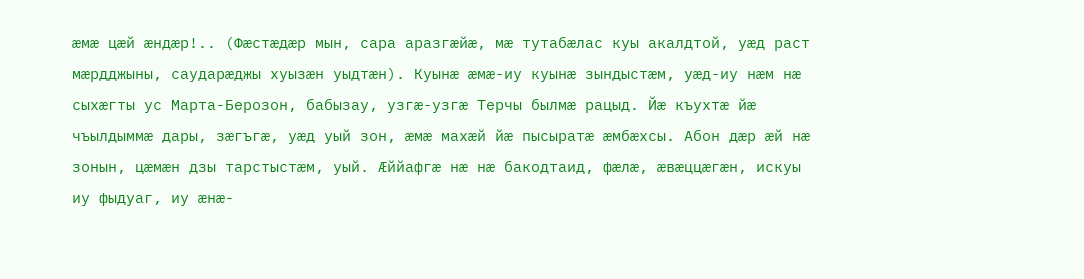æмæ цæй æндæр!.. (Фæстæдæр мын, сара аразгæйæ, мæ тутабæлас куы акалдтой, уæд раст мæрдджыны, саударæджы хуызæн уыдтæн). Куынæ æмæ-иу куынæ зындыстæм, уæд-иу нæм нæ сыхæгты ус Марта-Берозон, бабызау, узгæ-узгæ Терчы былмæ рацыд. Йæ къухтæ йæ чъылдыммæ дары, зæгъгæ, уæд уый зон, æмæ махæй йæ пысыратæ æмбæхсы. Абон дæр æй нæ зонын, цæмæн дзы тарстыстæм, уый. Æййафгæ нæ нæ бакодтаид, фæлæ, æвæццæгæн, искуы иу фыдуаг, иу æнæ-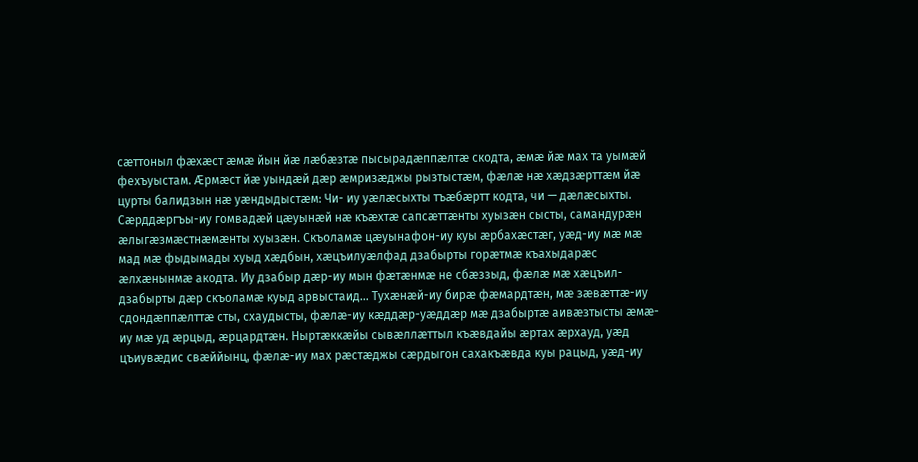сæттоныл фæхæст æмæ йын йæ лæбæзтæ пысырадæппæлтæ скодта, æмæ йæ мах та уымæй фехъуыстам. Æрмæст йæ уындæй дæр æмризæджы рызтыстæм, фæлæ нæ хæдзæрттæм йæ цурты балидзын нæ уæндыдыстæм: Чи- иу уæлæсыхты тъæбæртт кодта, чи — дæлæсыхты.
Сæрддæргъы-иу гомвадæй цæуынæй нæ къæхтæ сапсæттæнты хуызæн сысты, самандурæн æлыгæзмæстнæмæнты хуызæн. Скъоламæ цæуынафон-иу куы æрбахæстæг, уæд-иу мæ мæ мад мæ фыдымады хуыд хæдбын, хæцъилуæлфад дзабырты горæтмæ къахыдарæс æлхæнынмæ акодта. Иу дзабыр дæр-иу мын фæтæнмæ не сбæззыд, фæлæ мæ хæцъил- дзабырты дæр скъоламæ куыд арвыстаид… Тухæнæй-иу бирæ фæмардтæн, мæ зæвæттæ-иу сдондæппæлттæ сты, схаудысты, фæлæ-иу кæддæр-уæддæр мæ дзабыртæ аивæзтысты æмæ-иу мæ уд æрцыд, æрцардтæн. Ныртæккæйы сывæллæттыл къæвдайы æртах æрхауд, уæд цъиувæдис свæййынц, фæлæ-иу мах рæстæджы сæрдыгон сахакъæвда куы рацыд, уæд-иу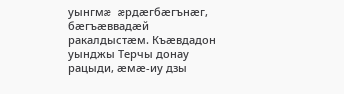уынгмæ æрдæгбæгънæг, бæгъæввадæй ракалдыстæм. Къæвдадон уынджы Терчы донау рацыди, æмæ-иу дзы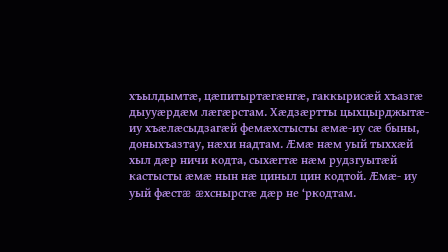хъылдымтæ, цæпитыртæгæнгæ, гаккырисæй хъазгæ дыууæрдæм лæгæрстам. Хæдзæртты цыхцырджытæ-иу хъæлæсыдзагæй фемæхстысты æмæ-иу сæ быны, доныхъазтау, нæхи надтам. Æмæ нæм уый тыххæй хыл дæр ничи кодта, сыхæгтæ нæм рудзгуытæй кастысты æмæ нын нæ циныл цин кодтой. Æмæ- иу уый фæстæ æхснырсгæ дæр не ‘ркодтам.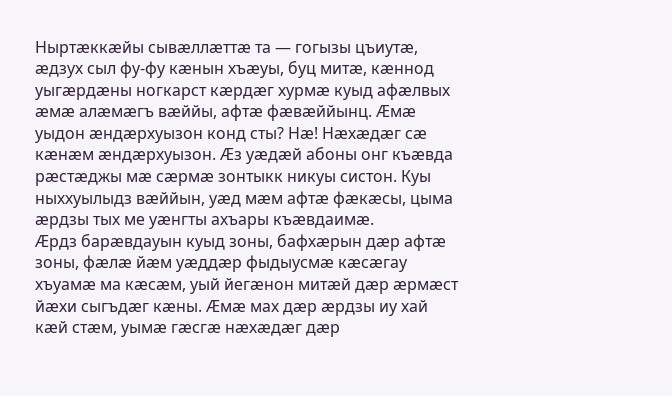Ныртæккæйы сывæллæттæ та — гогызы цъиутæ, æдзух сыл фу-фу кæнын хъæуы, буц митæ, кæннод уыгæрдæны ногкарст кæрдæг хурмæ куыд афæлвых æмæ алæмæгъ вæййы, афтæ фæвæййынц. Æмæ уыдон æндæрхуызон конд сты? Нæ! Нæхæдæг сæ кæнæм æндæрхуызон. Æз уæдæй абоны онг къæвда рæстæджы мæ сæрмæ зонтыкк никуы систон. Куы ныххуылыдз вæййын, уæд мæм афтæ фæкæсы, цыма æрдзы тых ме уæнгты ахъары къæвдаимæ.
Æрдз барæвдауын куыд зоны, бафхæрын дæр афтæ зоны, фæлæ йæм уæддæр фыдыусмæ кæсæгау хъуамæ ма кæсæм, уый йегæнон митæй дæр æрмæст йæхи сыгъдæг кæны. Æмæ мах дæр æрдзы иу хай кæй стæм, уымæ гæсгæ нæхæдæг дæр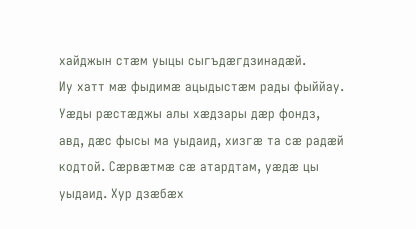хайджын стæм уыцы сыгъдæгдзинадæй.
Иу хатт мæ фыдимæ ацыдыстæм рады фыййау. Уæды рæстæджы алы хæдзары дæр фондз, авд, дæс фысы ма уыдаид, хизгæ та сæ радæй кодтой. Сæрвæтмæ сæ атардтам, уæдæ цы уыдаид. Хур дзæбæх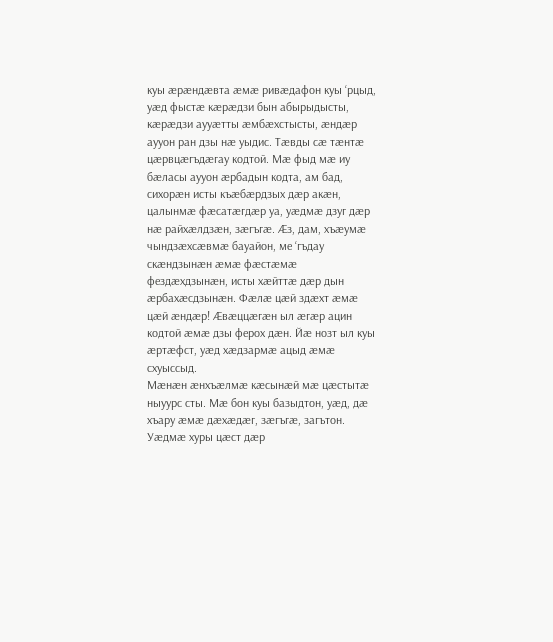куы æрæндæвта æмæ ривæдафон куы ‘рцыд, уæд фыстæ кæрæдзи бын абырыдысты, кæрæдзи аууæтты æмбæхстысты, æндæр аууон ран дзы нæ уыдис. Тæвды сæ тæнтæ цæрвцæгъдæгау кодтой. Мæ фыд мæ иу бæласы аууон æрбадын кодта, ам бад, сихорæн исты къæбæрдзых дæр акæн, цалынмæ фæсатæгдæр уа, уæдмæ дзуг дæр нæ райхæлдзæн, зæгъгæ. Æз, дам, хъæумæ чындзæхсæвмæ бауайон, ме ‘гъдау скæндзынæн æмæ фæстæмæ фездæхдзынæн, исты хæйттæ дæр дын æрбахæсдзынæн. Фæлæ цæй здæхт æмæ цæй æндæр! Æвæццæгæн ыл æгæр ацин кодтой æмæ дзы ферох дæн. Йæ нозт ыл куы æртæфст, уæд хæдзармæ ацыд æмæ схуыссыд.
Мæнæн æнхъæлмæ кæсынæй мæ цæстытæ ныуурс сты. Мæ бон куы базыдтон, уæд, дæ хъару æмæ дæхæдæг, зæгъгæ, загътон. Уæдмæ хуры цæст дæр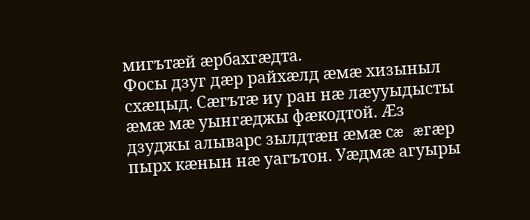мигътæй æрбахгæдта.
Фосы дзуг дæр райхæлд æмæ хизыныл схæцыд. Сæгътæ иу ран нæ лæууыдысты æмæ мæ уынгæджы фæкодтой. Æз дзуджы алыварс зылдтæн æмæ сæ æгæр пырх кæнын нæ уагътон. Уæдмæ агуыры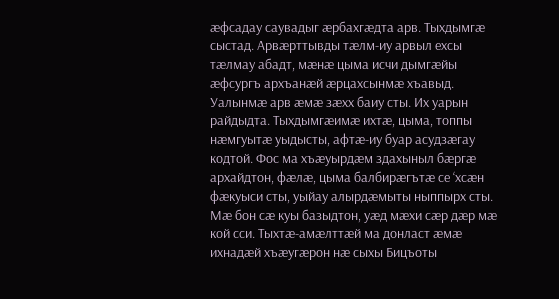æфсадау саувадыг æрбахгæдта арв. Тыхдымгæ сыстад. Арвæрттывды тæлм-иу арвыл ехсы тæлмау абадт, мæнæ цыма исчи дымгæйы æфсургъ архъанæй æрцахсынмæ хъавыд. Уалынмæ арв æмæ зæхх баиу сты. Их уарын райдыдта. Тыхдымгæимæ ихтæ, цыма, топпы нæмгуытæ уыдысты, афтæ-иу буар асудзæгау кодтой. Фос ма хъæуырдæм здахыныл бæргæ архайдтон, фæлæ, цыма балбирæгътæ се ‘хсæн фæкуыси сты, уыйау алырдæмыты ныппырх сты. Мæ бон сæ куы базыдтон, уæд мæхи сæр дæр мæ кой сси. Тыхтæ-амæлттæй ма донласт æмæ ихнадæй хъæугæрон нæ сыхы Бицъоты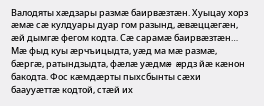Валодяты хæдзары размæ баирвæзтæн. Хуыцау хорз æмæ сæ кулдуары дуар гом разынд, æвæццæгæн, æй дымгæ фегом кодта. Сæ сарамæ баирвæзтæн…
Мæ фыд куы æрчъицыдта, уæд ма мæ размæ, бæргæ, ратындзыдта, фæлæ уæдмæ æрдз йæ кæнон бакодта. Фос кæмдæрты пыхсбынты сæхи бааууæттæ кодтой, стæй их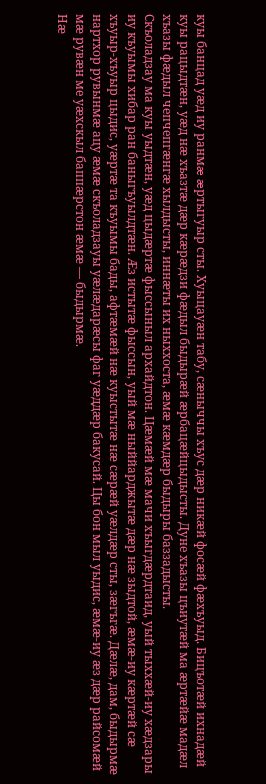куы банцад уæд иу ранмæ æртыгуыр сты. Хуыцауæн табу, сæныччы хъус дæр никæй фосæй фæхъуыд. Бицъотæй ихнадæй куы рацыдтæн, уæд нæ хъазтæ дæр кæрæдзи фæдыл быдырæй æрбацæйцыдысты. Дуне хъазы цъиутæй ма æртæйæ мадæл хъазы фæдыл чепчепгæнгæ хылдысты, иннæты их ныххоста, æмæ кæмдæр быдыры баззадысты.
Скъоладзау ма куы уыдтæн, уæд цыдæртæ фыссыныл архайдтон. Цæмæй мæ мачи хъыгдæрдтаид, уый тыххæй-иу хæдзары иу къуымы хибар ран баныгъуылдтæн. Æз истытæ фыссын, уый мæ ныййарджытæ дæр нæ зыдтой, æмæ-иу кæртæй сæ хъуыр-хъуыр цыдис, уæртæ та къуымы бады, афтæмæй нæ куыстытæ нæ сæрæй уæлдæр сты, зæгъгæ. Дæлæ, дам, быдырмæ нартхор рувынмæ ацу æмæ скъоладзауы уæлæдарæсы фаг уæддæр бакусай. Цы бон мыл уыдис, æмæ-иу æз дæр райсомæй мæ рувæн ме уæхскыл баппæрстон æмæ — быдырмæ.
Нæ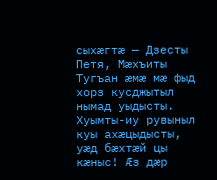сыхæгтæ — Дзесты Петя, Мæхъиты Тугъан æмæ мæ фыд хорз кусджытыл нымад уыдысты. Хуымты-иу рувыныл куы ахæцыдысты, уæд бæхтæй цы кæныс! Æз дæр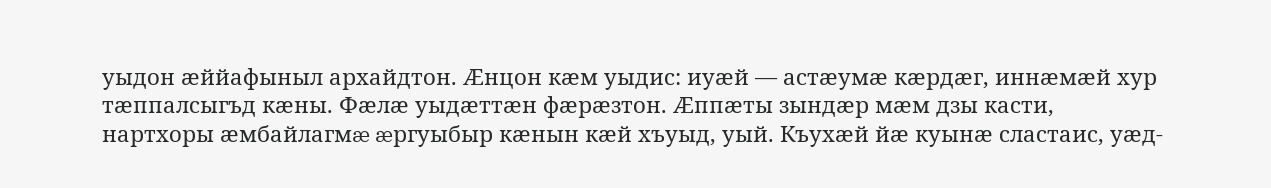уыдон æййафыныл архайдтон. Æнцон кæм уыдис: иуæй — астæумæ кæрдæг, иннæмæй хур тæппалсыгъд кæны. Фæлæ уыдæттæн фæрæзтон. Æппæты зындæр мæм дзы касти, нартхоры æмбайлагмæ æргуыбыр кæнын кæй хъуыд, уый. Къухæй йæ куынæ сластаис, уæд-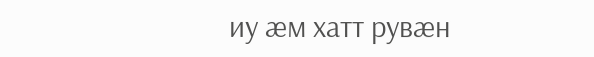иу æм хатт рувæн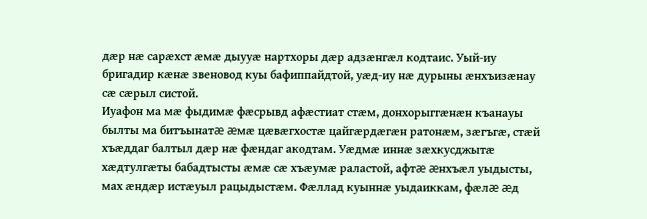дæр нæ сарæхст æмæ дыууæ нартхоры дæр адзæнгæл кодтаис. Уый-иу бригадир кæнæ звеновод куы бафиппайдтой, уæд-иу нæ дурыны æнхъизæнау сæ сæрыл систой.
Иуафон ма мæ фыдимæ фæсрывд афæстиат стæм, донхорыггæнæн къанауы былты ма битъынатæ æмæ цæвæгхостæ цайгæрдæгæн ратонæм, зæгъгæ, стæй хъæддаг балтыл дæр нæ фæндаг акодтам. Уæдмæ иннæ зæхкусджытæ хæдтулгæты бабадтысты æмæ сæ хъæумæ раластой, афтæ æнхъæл уыдысты, мах æндæр истæуыл рацыдыстæм. Фæллад куыннæ уыдаиккам, фæлæ æд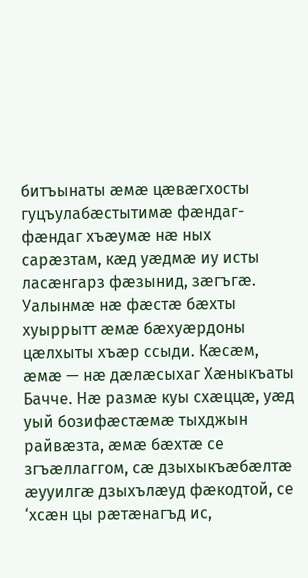битъынаты æмæ цæвæгхосты гуцъулабæстытимæ фæндаг-фæндаг хъæумæ нæ ных сарæзтам, кæд уæдмæ иу исты ласæнгарз фæзынид, зæгъгæ. Уалынмæ нæ фæстæ бæхты хуыррытт æмæ бæхуæрдоны цæлхыты хъæр ссыди. Кæсæм, æмæ — нæ дæлæсыхаг Хæныкъаты Бачче. Нæ размæ куы схæццæ, уæд уый бозифæстæмæ тыхджын райвæзта, æмæ бæхтæ се згъæллаггом, сæ дзыхыкъæбæлтæ æууилгæ дзыхълæуд фæкодтой, се ‘хсæн цы рæтæнагъд ис,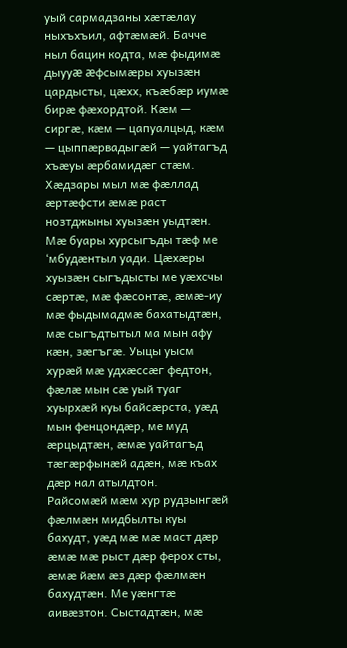уый сармадзаны хæтæлау ныхъхъил, афтæмæй. Бачче ныл бацин кодта, мæ фыдимæ дыууæ æфсымæры хуызæн цардысты, цæхх, къæбæр иумæ бирæ фæхордтой. Кæм — сиргæ, кæм — цапуалцыд, кæм — цыппæрвадыгæй — уайтагъд хъæуы æрбамидæг стæм.
Хæдзары мыл мæ фæллад æртæфсти æмæ раст нозтджыны хуызæн уыдтæн. Мæ буары хурсыгъды тæф ме ‘мбудæнтыл уади. Цæхæры хуызæн сыгъдысты ме уæхсчы сæртæ, мæ фæсонтæ, æмæ-иу мæ фыдымадмæ бахатыдтæн, мæ сыгъдтытыл ма мын афу кæн, зæгъгæ. Уыцы уысм хурæй мæ удхæссæг федтон, фæлæ мын сæ уый туаг хуырхæй куы байсæрста, уæд мын фенцондæр, ме муд æрцыдтæн, æмæ уайтагъд тæгæрфынæй адæн, мæ къах дæр нал атылдтон.
Райсомæй мæм хур рудзынгæй фæлмæн мидбылты куы бахудт, уæд мæ мæ маст дæр æмæ мæ рыст дæр ферох сты, æмæ йæм æз дæр фæлмæн бахудтæн. Ме уæнгтæ аивæзтон. Сыстадтæн, мæ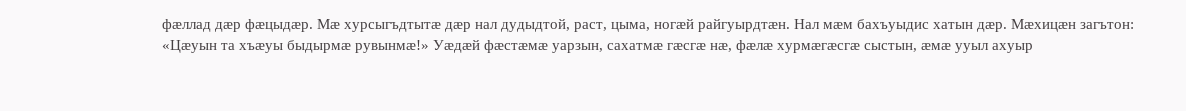фæллад дæр фæцыдæр. Мæ хурсыгъдтытæ дæр нал дудыдтой, раст, цыма, ногæй райгуырдтæн. Нал мæм бахъуыдис хатын дæр. Мæхицæн загътон: «Цæуын та хъæуы быдырмæ рувынмæ!» Уæдæй фæстæмæ уарзын, сахатмæ гæсгæ нæ, фæлæ хурмæгæсгæ сыстын, æмæ ууыл ахуыр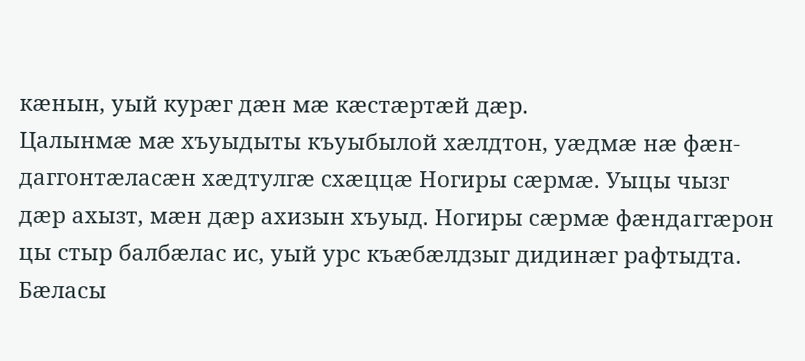кæнын, уый курæг дæн мæ кæстæртæй дæр.
Цалынмæ мæ хъуыдыты къуыбылой хæлдтон, уæдмæ нæ фæн- даггонтæласæн хæдтулгæ схæццæ Ногиры сæрмæ. Уыцы чызг дæр ахызт, мæн дæр ахизын хъуыд. Ногиры сæрмæ фæндаггæрон цы стыр балбæлас ис, уый урс къæбæлдзыг дидинæг рафтыдта. Бæласы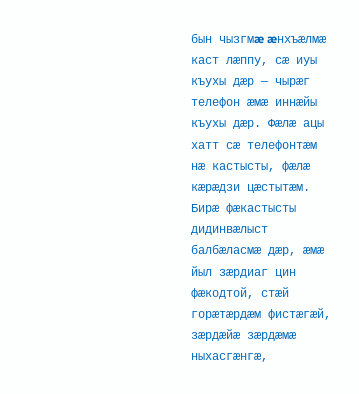бын чызгмæ æнхъæлмæ каст лæппу, сæ иуы къухы дæр — чырæг телефон æмæ иннæйы къухы дæр. Фæлæ ацы хатт сæ телефонтæм нæ кастысты, фæлæ кæрæдзи цæстытæм.
Бирæ фæкастысты дидинвæлыст балбæласмæ дæр, æмæ йыл зæрдиаг цин фæкодтой, стæй горæтæрдæм фистæгæй, зæрдæйæ зæрдæмæ ныхасгæнгæ,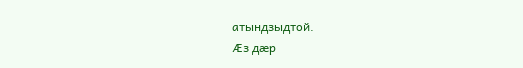атындзыдтой.
Æз дæр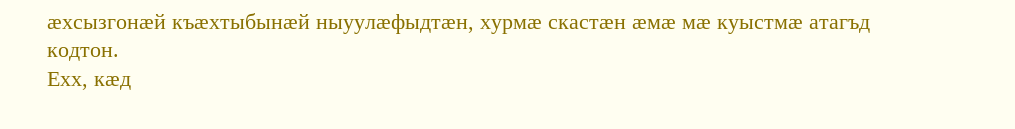æхсызгонæй къæхтыбынæй ныуулæфыдтæн, хурмæ скастæн æмæ мæ куыстмæ атагъд кодтон.
Ехх, кæд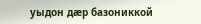уыдон дæр базониккой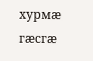хурмæ гæсгæ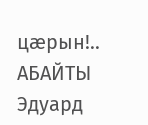цæрын!..
АБАЙТЫ Эдуард